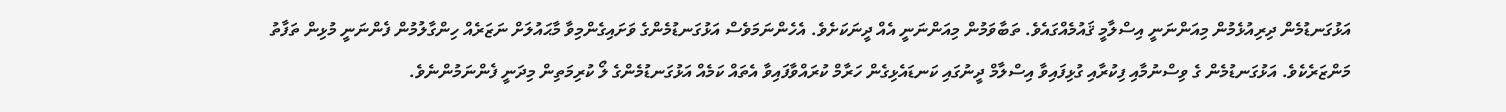އަޅުގަނޑުމެން ދިރިއުޅެމުން މިއަންނަނީ އިސްލާމީ ޤައުމެއްގައެވެ. ތަބާވަމުން މިއަންނަނީ އެއް ދީނަކަށެވެ. އެހެންނަމަވެސް އަޅުގަނޑުމެންގެ ވަށައިގެންމިވާ މާޙައުލަށް ނަޒަރެއް ހިންގާލުމުން ފެންނަނީ މުޅިން ތަފާތު މަންޒަރެކެވެ. އަޅުގަނޑުމެން ގެ ވިސްނުމާއި ފިކުރާއި ގުޅިފައިވާ އިސްލާމް ދީނުގައި ކަނޑައެޅިގެން ހަރާމް ކުރައްވާފައިވާ އެތައް ކަމެއް އަޅުގަނޑުމެންގެ ލޯ ކުރިމަތިން މިދަނީ ފެންނަމުންނެވެ.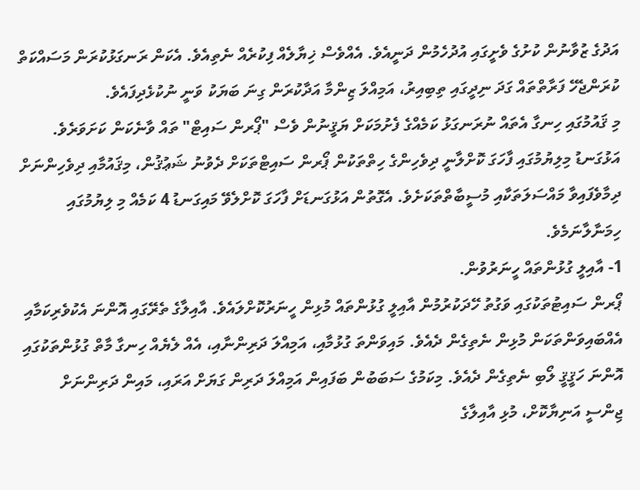އަދުގެ ޒުވާނުން ކުށުގެ ވެށީގައި އުދުހެމުން ދަނީއެވެ. އެއްވެސް ޚިޔާލެއް ފިކުރެއް ނެތިއެވެ. އެކަން ރަނގަޅުކުރަން މަސައްކަތް ކުރަންޖެހޭ ފަރާތްތައް ގަދަ ނިދީގައި ތިބިއިރު، އަމިއްލަ ޒިންމާ އަދާކުރަން ގިނަ ބަޔަކު ވަނީ ނުކުޅެދިފައެވެ.
މި ޤައުމުގައި ހިނގާ އެތައް ނުރަނގަޅު ކަމެއްގެ ފެށުމަކަށް ޔަޤީނުން ވެސް "ޕޯރން ސައިޓް" ތައް ވާނެކަން ކަށަވަރެވެ. އަޅުގަނޑު މިލިޔުމުގައި ފާހަގަ ކޮށްލާނީ ދިވެހިންގެ ހިތްތަކުން ޕޯރން ސައިޓްތަކަށް ދެވުނު ޝަޢުޤުން، މިޤައުމާއި ދިވެހިންނަށް ދިމާވެފައިވާ މައްސަލަތަކާއި މުސީބާތްތަކަށެވެ. އެގޮތުން އަޅުގަނޑަށް ފާހަގަ ކޮށްލެވޭ މައިގަނޑު 4 ކަމެއް މި ލިޔުމުގައި ހިމަނާލާނަމެވެ.
1- އާއިލީ ގުޅުންތައް ހީނަރުވުން.
ޕޯރން ސައިޓުތަކުގައި ވަގުތު ހޭދަކުރުމުން އާއިލީ ގުޅުންތައް މުޅިން ހީނަރުކޮށްލައެވެ. އާއިލާގެ ތެރޭގައި އޮންނަ އެކުވެރިކަމާއި އެއްބައިވަންތަކަން މުޅިން ނެތިގެން ދެއެވެ. މައިވަންތަ ގުޅުމާއި، އަމިއްލަ ދަރިންނާއި، އެއް ލެޔެއް ހިނގާ މާތް ގުޅުންތަކުގައި އޮންނަ ހަޤީޤީ ލޯބި ނެތިގެން ދެއެވެ. މިކަމުގެ ސަބަބުން ބަފައިން އަމިއްލަ ދަރިން ގަޔަށް އަރައި، މައިން ދަރިންނަށް ޖިންސީ އަނިޔާކޮށް، މުޅި އާއިލާގެ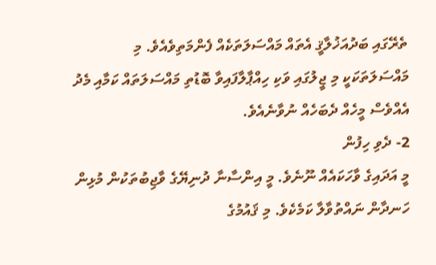ތެރޭގައި ބަދުއަޚުލާޤީ އެތައް މައްސަލަތަކެއް ފެންމަތިވެއެވެ. މި މައްސަލަތަކަކީ މި ޖީލުގައި ވަކި ހިއްޕާލާފައިވާ ބޮޑުތި މައްސަލަތައް ކަމާއި މެދު އެއްވެސް މީހެއް ދެބަހެއް ނުވާނެއެވެ.
2- ދެވި ހިފުން
މީ އަދައިގެ ވާހަކައެއް ނޫނެވެ. މީ އިންސާނާ ދުނިޔޭގެ ވާޖިބުތަކުން މުޅިން ހަނދާން ނައްތުވާލާ ކަމެކެވެ. މި ޤައުމުގެ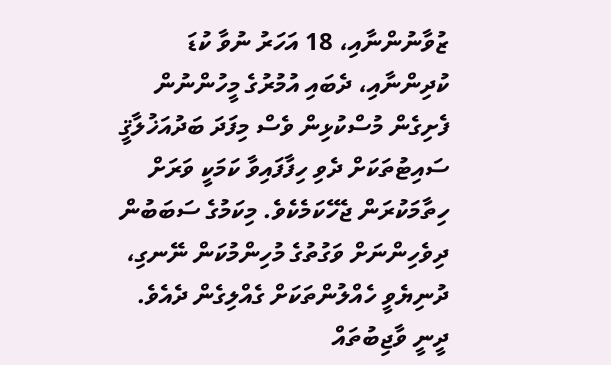ޒުވާނުންނާއި، 18 އަހަރު ނުވާ ކުޑަ ކުދިންނާއި، ދެބައި އުމުރުގެ މީހުންނުން ފެށިގެން މުސްކުޅިން ވެސް މިފަދަ ބަދުއަޚުލާޤީ ސައިޓުތަކަށް ދެވި ހިފާފައިވާ ކަމަކީ ވަރަށް ހިތާމަކުރަން ޖެހޭކަމެކެވެ. މިކަމުގެ ސަބަބުން ދިވެހިންނަށް ވަގުތުގެ މުހިންމުކަން ނޭނގި، ދުނިޔެވީ ހެއްލުންތަކަށް ގެއްލިގެން ދެއެވެ. ދީނީ ވާޖިބުތައް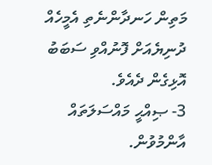މަތިން ހަނދާންނެތި އެމީހެއް ދުނިޔެއަށް ފޮނުއްވި ސަބަބު އޮޅިގެން ދެއެވެ.
3- ޞިއްޙީ މައްސަލަތައް އާންމުވުން.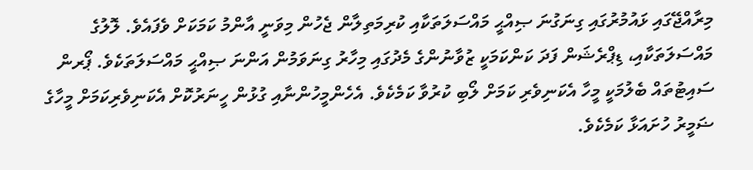މިރާއްޖޭގައި ޅައުމުރުގައި ގިނަގުނަ ޞިއްޙީ މައްސަލަތަކާއި ކުރިމަތިލާން ޖެހުން މިވަނީ އާންމު ކަމަކަށް ވެފައެވެ. ލޮލުގެ މައްސަލަތަކާއި، ޑިޕްރެޝަން ފަދަ ކަންކަމަކީ ޒުވާނުންގެ މެދުގައި މިހާރު ގިނަވަމުން އަންނަ ޞިއްޙީ މައްސަލަތަކެވެ. ޕޯރން ސައިޓުތައް ބެލުމަކީ މީހާ އެކަނިވެރި ކަމަށް ލޯބި ކުރުވާ ކަމެކެވެ. އެހެންމީހުންނާއި ގުޅުން ހީނަރުކޮށް އެކަނިވެރިކަމަށް މީހާގެ ޟަމީރު ހުށައަޅާ ކަމެކެވެ.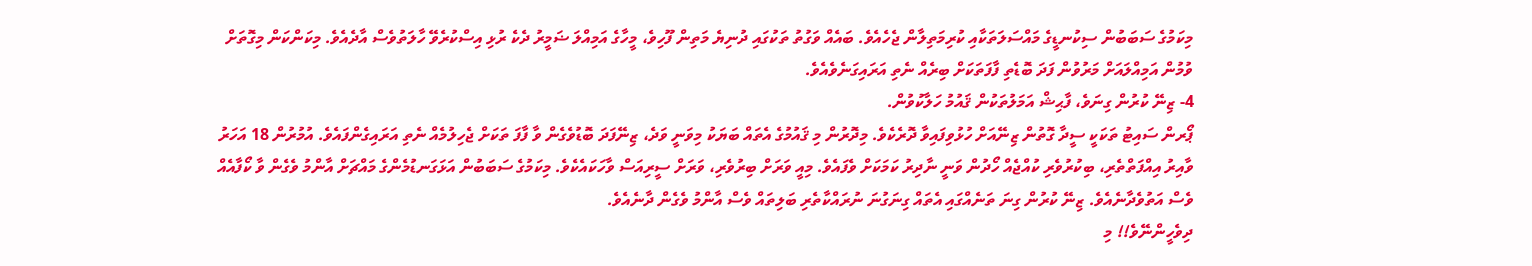މިކަމުގެ ސަބަބުން ސިކުނޑީގެ މައްސަލަތަކާއި ކުރިމަތިލާން ޖެހެއެވެ. ބައެއް ވަގުތު ތަކުގައި ދުނިޔެ މަތިން ފޫހިވެ، މީހާގެ އަމިއްލަ ޟަމީރު ދެކެ ރުޅި އިސްކުރެވޭ ހާލަތުވެސް އާދެއެވެ. މިކަންކަން މިގޮތަށް ވުމުން އަމިއްލައަށް މަރުވުން ފަދަ ބޮޑެތި ފާފަތަކަށް ބިރެއް ނެތި އަރައިގަނެވެއެވެ.
4- ޒިނޭ ކުރުން ގިނަވެ، ފާޙިޝް އަމަލުތަކުން ޤައުމު ހަލާކުވުން.
ޕޯރން ސައިޓު ތަކަކީ ސީދާ ގޮތުން ޒިނޭއަށް ހުޅުވިފައިވާ ދޮރެކެވެ. މިދޮރުން މި ޤައުމުގެ އެތައް ބަޔަކު މިވަނީ ވަދެ، ޒިނޭފަދަ ބޮޑުވެގެން ވާ ފާފަ ތަކަށް ޖެހިލުމެއް ނެތި އަރައިގެންފައެވެ. އުމުރުން 18 އަހަރު ވާއިރު އިއްފަތްތެރި، ބިކުރުވެރި ކުއްޖެއް ހޯދުން ވަނީ ނާދިރު ކަމަކަށް ވެފައެވެ. މިއީ ވަރަށް ބިރުވެރި، ވަރަށް ސީރިއަސް ވާހަކައެކެވެ. މިކަމުގެ ސަބަބުން އަޅަގަނޑުމެންގެ މައްޗަށް އާންމު ވެގެން ވާ ކޯފާއެއް ވެސް އަތުވެދާނެއެވެ. ޒިނޭ ކުރުން ގިނަ ތަނެއްގައި އެތައް ގިނަގުނަ ނުރައްކާތެރި ބަލިތައް ވެސް އާންމު ވެގެން ދާނެއެވެ.
ދިވެހީންނޭވެ!! މި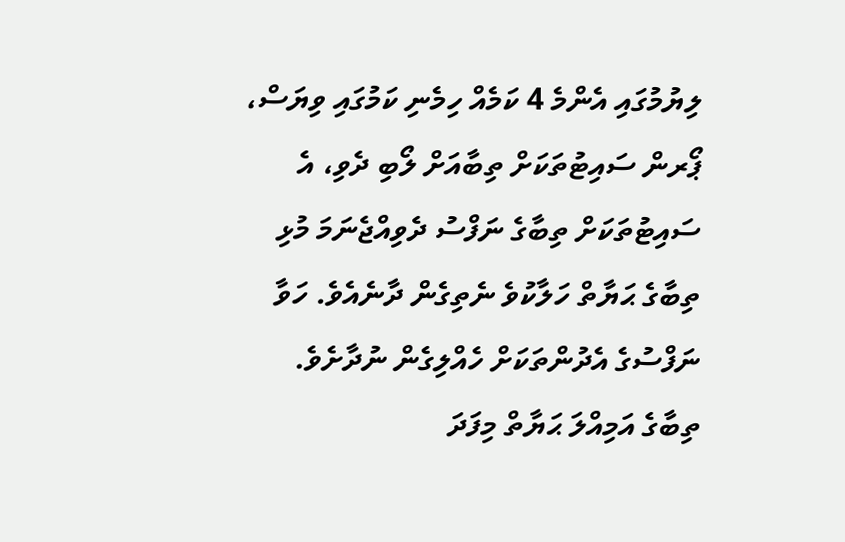ލިޔުމުގައި އެންމެ 4 ކަމެއް ހިމެނި ކަމުގައި ވިޔަސް، ޕޯރން ސައިޓުތަކަށް ތިބާއަށް ލޯބި ދެވި، އެ ސައިޓުތަކަށް ތިބާގެ ނަފްސު ދެވިއްޖެނަމަ މުޅި ތިބާގެ ޙަޔާތް ހަލާކުވެ ނެތިގެން ދާނެއެވެ. ހަވާ ނަފްސުގެ އެދުންތަކަށް ހެއްލިގެން ނުދާށެވެ. ތިބާގެ އަމިއްލަ ޙަޔާތް މިފަދަ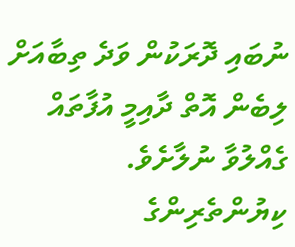ނުބައި ދޮރަކުން ވަދެ ތިބާއަށް ލިބެން އޮތް ދާއިމީ އުފާތައް ގެއްލުވާ ނުލާށެވެ.
ކިޔުންތެރިންގެ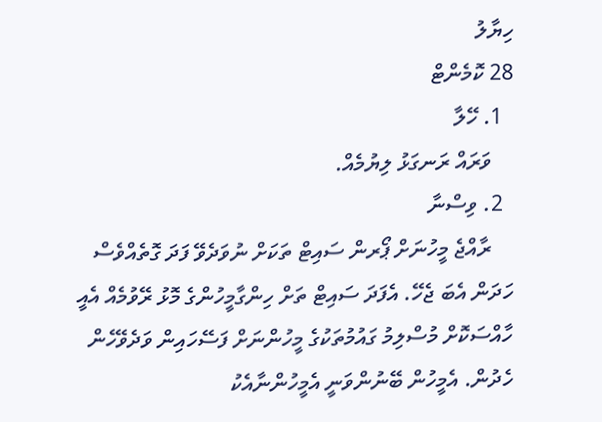ހިޔާލު
28 ކޮމެންޓް
  1. ހޭލާ
    ވަރައް ރަނގަޅު ލިޔުމެއް.
  2. ވިސްނާ
    ރާއްޖެ މީހުނަށް ޕޯރން ސައިޓް ތަކަށް ނުވަދެވޭ ފަދަ ގޮތެއްވެސް ހަދަން އެބަ ޖެހޭ. އެފަދަ ސައިޓް ތަށް ހިންގާމީހުންގެ މޮޅު ރޭވުމެއް އެއީ ހާއްސަކޮށް މުސްލިމު ގައުމުތަކުގެ މީހުންނަށް ފަސޭހައިން ވަދެވޭހެން ހެދުން. އެމީހުން ބޭނުންވަނީ އެމީހުންނާއެކު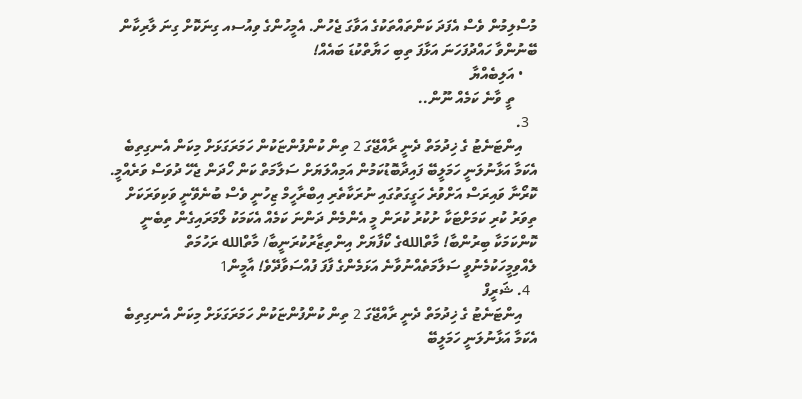މުސްލިމުން ވެސް އެފަދަ ކަންތައްތަކުގެ އަވާގަ ޖެހުން. އެމީހުންގެ ވިއުސއ ގިނަކޮށް ގިނަ ލާރިކާން ބޭނުންވާ ހައްދުފަހަނަ އަޅާފަ ތިބި ހަޔާތްކުޑަ ބައެއް!
    • އަލިބެއްޔާ
      ތީ ވާނެ ކަމެއް ނޫން..
  3.
    އިންޓަނެޓު ގެ ޚިދުމަތް ދެނީ ރާއްޖޭގަ 2 ތިން ކުންފުންޏަކުން ހަމަރަގަޅަށް މިކަން އެނގިތިބެ އެކަމާ އަޅާނުލަނީ ހަމަލީބޭ ފައިދާބޮޑުކަމުން އަމިއްލަޔަށް ސަލާމަތް ކަން ހޯދަން ޖެހޭ ދުވަސް ވަރެއްމީ. ކޮރޯނާ ވައިރަސް އަށްވުރެ ހަގީގަތުގައި ނުރަކާތެރި އިބްރާހީމް ޒިހުނީ ވެސް ބުނެވޭނީ ވަކިވަރަކަށް ތިވަރު ކުރި ކަމަށްޓަކާ ށުކުރު ކުރަން މީ އެންމެން ދަންނަ ކަމެއް އެކަމަކު ލޯމަރައިގެން ތިބެނީ ކޮންކަމަކާ ބިރުންބާ! މާތްاللهގެ ކޯފާޔަށް އިންތިޒާރުކުރަނީބާ/ މާތްالله ރަހުމަތް ލެއްވިމީހަކުމެނުވީ ސަލާމަތެއްނުވާނެ އަޅަމެންގެ ފާފަ ފުއްސަވާދޭވެ! އާމީން1
  4. ޝަރީފް
    އިންޓަނެޓު ގެ ޚިދުމަތް ދެނީ ރާއްޖޭގަ 2 ތިން ކުންފުންޏަކުން ހަމަރަގަޅަށް މިކަން އެނގިތިބެ އެކަމާ އަޅާނުލަނީ ހަމަލީބޭ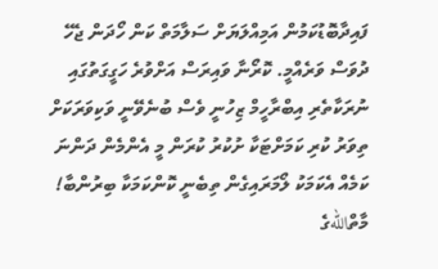ފައިދާބޮޑުކަމުން އަމިއްލަޔަށް ސަލާމަތް ކަން ހޯދަން ޖެހޭ ދުވަސް ވަރެއްމީ. ކޮރޯނާ ވައިރަސް އަށްވުރެ ހަގީގަތުގައި ނުރަކާތެރި އިބްރާހީމް ޒިހުނީ ވެސް ބުނެވޭނީ ވަކިވަރަކަށް ތިވަރު ކުރި ކަމަށްޓަކާ ށުކުރު ކުރަން މީ އެންމެން ދަންނަ ކަމެއް އެކަމަކު ލޯމަރައިގެން ތިބެނީ ކޮންކަމަކާ ބިރުންބާ! މާތްاللهގެ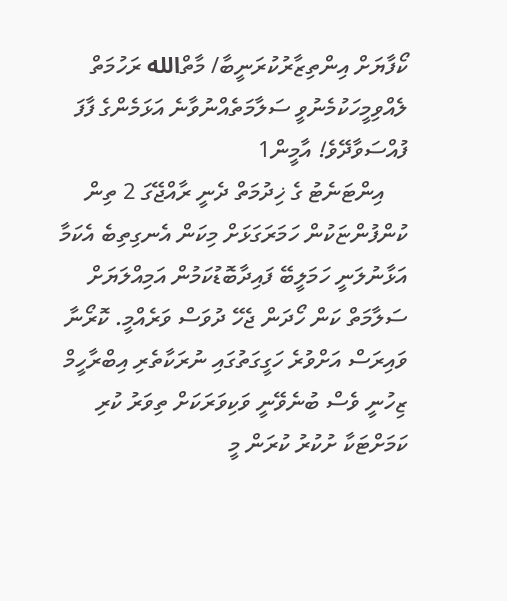ކޯފާޔަށް އިންތިޒާރުކުރަނީބާ/ މާތްالله ރަހުމަތް ލެއްވިމީހަކުމެނުވީ ސަލާމަތެއްނުވާނެ އަޅަމެންގެ ފާފަ ފުއްސަވާދޭވެ! އާމީން1
    އިންޓަނެޓު ގެ ޚިދުމަތް ދެނީ ރާއްޖޭގަ 2 ތިން ކުންފުންޏަކުން ހަމަރަގަޅަށް މިކަން އެނގިތިބެ އެކަމާ އަޅާނުލަނީ ހަމަލީބޭ ފައިދާބޮޑުކަމުން އަމިއްލަޔަށް ސަލާމަތް ކަން ހޯދަން ޖެހޭ ދުވަސް ވަރެއްމީ. ކޮރޯނާ ވައިރަސް އަށްވުރެ ހަގީގަތުގައި ނުރަކާތެރި އިބްރާހީމް ޒިހުނީ ވެސް ބުނެވޭނީ ވަކިވަރަކަށް ތިވަރު ކުރި ކަމަށްޓަކާ ށުކުރު ކުރަން މީ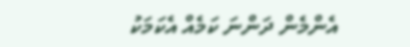އެންމެން ދަންނަ ކަމެއް އެކަމަކު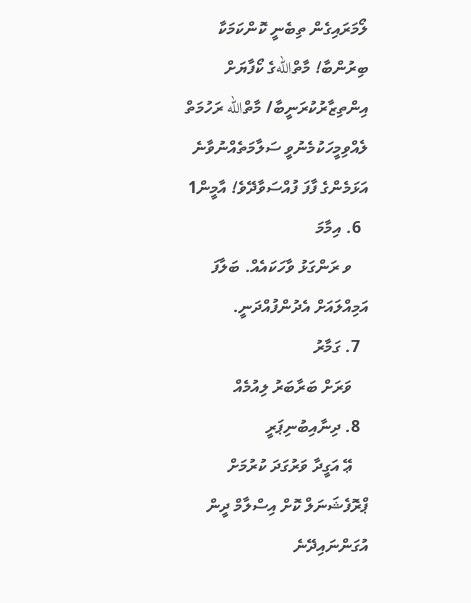ލޯމަރައިގެން ތިބެނީ ކޮންކަމަކާ ބިރުންބާ! މާތްاللهގެ ކޯފާޔަށް އިންތިޒާރުކުރަނީބާ/ މާތްالله ރަހުމަތް ލެއްވިމީހަކުމެނުވީ ސަލާމަތެއްނުވާނެ އަޅަމެންގެ ފާފަ ފުއްސަވާދޭވެ! އާމީން1
  6. އިމާމަ
    ވ ރަންގަޅު ވާހަކައެއް. ބަލާފަ އަމިއްލައަށް އެދުންފުއްދަނީ.
  7. ގަމާރު
    ވަރަށް ބަރާބަރު ލިއުމެއް
  8. ދިނާއިބުނިޕަރީ
    ޢޭ އަގީދާ ވަރުގަދަ ކުރުމަށް ޕްރޮފެޝަނަލް ކޮށް އިސްލާމް ދީން އުގަންނައިދޭނެ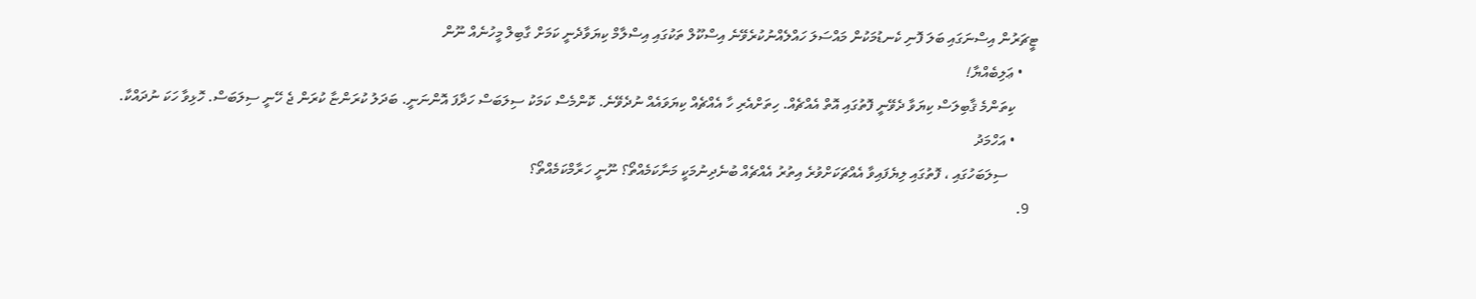ޓީޗަރުން އިސްނަގައި ބަލަ ފޮނި ކެނޑުމަކުން މައްސަލަ ހައްލެއްނުކުރެވޭނެ އިސްކޫލް ތަކުގައި އިސްލާމް ކިޔަވާދެނީ ކަމަށް ގާބިލް މީހުނެއް ނޫން
    • ޢަލިބެއްޔާ!
      ކިތަންމެ ޤާބިލަސް ކިޔަވާ ދެވޭނީ ފޮތުގައި އޮތް އެއްޗެއް. ހިތަށްއެރި ހާ އެއްޗެއް ކިޔަވައެއް ނުދެވޭނެ. ކޮންމެސް ކަމަކު ސިލަބަސް ހަދާފަ އޮންނަނީ. ބަދަލު ކުރަންޏާ ކުރަން ޖެ ހޭނީ ސިލަބަސް. ހޮޅިވާ ހަކަ ނުދައްކާ.
      • އަހްމަދު
        ސިލަބަހުގައި ، ފޮތުގައި ލިޔެފައިވާ އެއްޗަކަށްވުރެ އިތުރު އެއްޗެއް ބުނެދިނުމަކީ މަނާކަމެއްތޯ؟ ނޫނީ ހަރާމްކަމެއްތޯ؟
  9.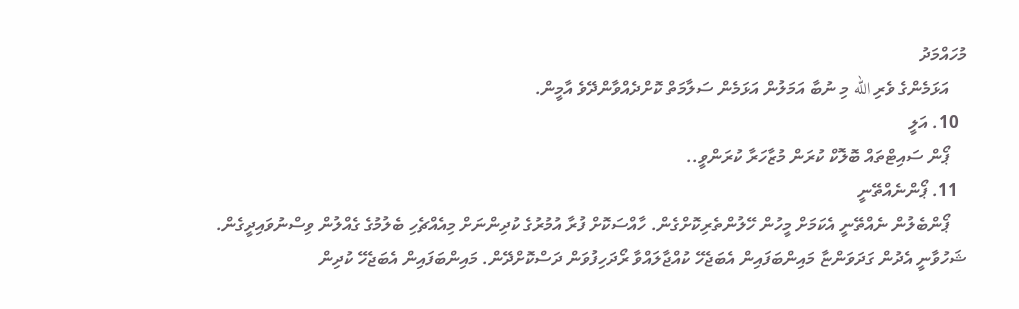މުހައްމަދު
    އަޅަމެންގެ ވެރި الله މި ނުބާ އަމަލުން އަޅަމެން ސަލާމަތް ކޮށްދެއްވާންދޭވެ އާމީން.
  10. އަލީ
    ޕޯން ސައިޓްތައް ބޮލޮކް ކުރަން މުޒާހަރާ ކުރަންވީ..
  11. ޕޯންނެއްތޭނީ
    ޕޯންބެލުން ނެއްތޭނީ އެކަމަށް މީހުން ހޭލުންތެރިކޮށްގެން. ހާއްސަކޮށް ފުރާ އުމުރުގެ ކުދިންނަށް މިއެއްޗެހި ބެލުމުގެ ގެއްލުން ވިސްނުވައިދީގެން. ޝަހުވާނީ އެދުން ގަދަވަންޏާ މައިންބަފައިން އެބަޖެހޭ ކުއްޖާލައްވާ ރޯދަހިފުވަން ދަސްކޮށްދޭން. މައިންބަފައިން އެބަޖެހޭ ކުދިން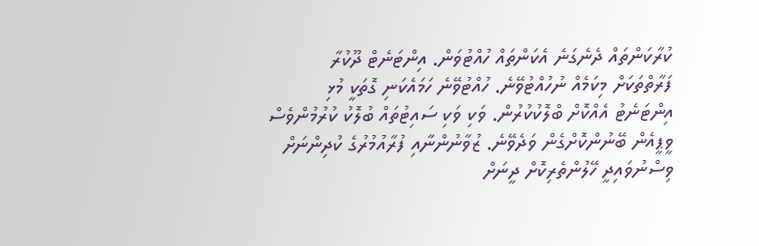ކުރާކަންތައް ދެނެގަނެ އެކަންތައް ހުއްޓުވަން. އިންޓަނެޓް ދޫކުރާ ފަރާތްތަކަށް މިކަމެއް ނުހުއްޓުވޭނެ. ހުއްޓުވޭނެ ހަމައެކަނި ގޮތަކީ މުޅި އިންޓަނެޓު އެއްކޮށް ބްލޮކުކުރުން. ވަކި ވަކި ސައިޓުތައް ބުލޮކު ކުރުމުންވެސް ވީޕީއެން ބޭނުންކޮށްގެން ވަދެވޭނެ. ޒުވާނުންނާއި ފުރާއުމުރުގެ ކުދިންނަށް ވިސްނުވައިދީ ހޭލުންތެރިކޮށް ދީނަށް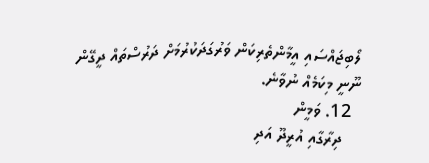ލޯބިޖައްސައި އީމާންތެރިކަން ވަރުގަދަކުރުމަށް ދަރުސްތައް ދީގޭން ނޫނީ މިކަމެއް ނުވާނެ.
  12. ވަމީން
    ދިރާގާއި އުރީދޫ އަދި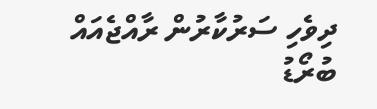ދިވެހި ސަރުކާރުން ރާއްޖެއައް ބުރޯޑު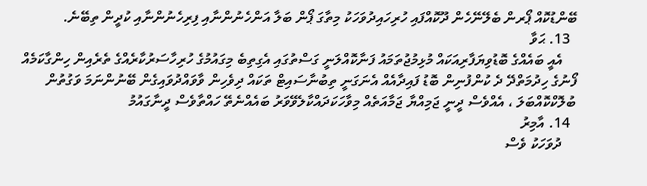ބޭންޑުކޮއް ޕޯރން ބެލޭނޭހެން ދޫކޮއްފައި ހުރިހައިދުވަހަކު މިތާގަ ޕޯން ބަލާ އަންހެނުންނާއި ފިރިހެނުންނާއި ކުދީން ތިބޭނެ.
  13. ޙަވާ
    އެއީ ބައެއްގެ ބޮޑުވިޔަފާރިއަކައް މުޅިމުޖުތަމައު ފަނާކޮއްލަނީ ގަސްތުގައި އެގިތިބެ މިގައުމުގެ ހުރިހާސަރުކާރެއްގެ ތެރެއިން ހިންގާކަމެއް ފޯނުގެ ހިދުމަތްދޭ ދެ ކުންފުނިން ބޮޑު ފައިދާއެއް އެނަގަނީ ތިބުނާސައިޓް ތަކައް ދިވެހިން ވާވައްދުވައިގެން ބޭނުންނަމަ ވަގުތުން ބުލޮކްކޮއްބަލަ ، އެއްވެސް ދީނީ ޖަމިއްޔާ ޖަމާއަތެއް މިވާހަކަދައްކާލެވޭވަރު ބައެއްނެތޭ ހައްތާވެސް ދީނާގައުމު
  14. އާމިރު
    ދުވަހަކު ވެސް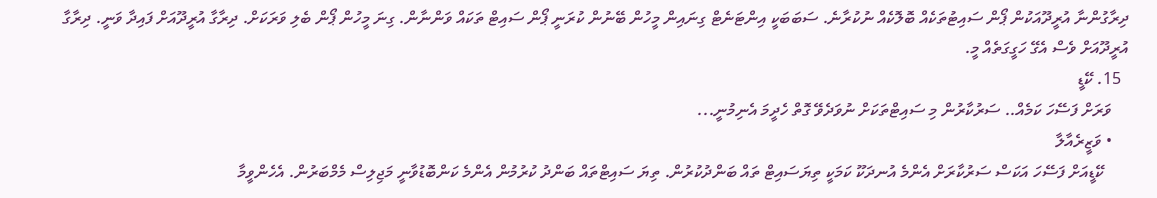ދިރާގުންނާ އުރީދޫއަކުން ޕޯން ސައިޓުތަކެއް ބޮލޮކެއް ނުކުރާނެ. ސަބަބަކީ އިންޓަނެޓް ގިނައިން މީހުން ބޭނުން ކުރަނީ ޕޯން ސައިޓް ތަކައް ވަންނާން. ގިނަ މީހުން ޕޯން ބެލި ވަރަކަށް. ދިރާގާ އުރީދޫއަށް ފައިދާ ވަނީ. ދިރާގާ އުރީދޫއަށް ވެސް އެގޭ ހަގީގަތެއް މީ.
  15. ކޭޑީ
    ވަރަށް ފަސޭހަ ކަމެއް.. ސަރުކާރުން މި ސައިޓްތަކަށް ނުވަދެވޭ ގޮތް ހެދީމަ އެނިމުނީ...
    • ވަޒީރެއާލާ
      ކޭޑީއަށް ފަސޭހަ އަކަސް ސަރުކާރަށް އެންމެ އުނދަކޫ ކަމަކީ ތިޔަސައިޓް ތައް ބަންދުކުރުން. ތިޔަ ސައިޓްތައް ބަންދު ކުރުމުން އެންމެ ކަންބޮޑުވާނީ މަޖިލިސް މެމްބަރުން. އެހެންވީމާ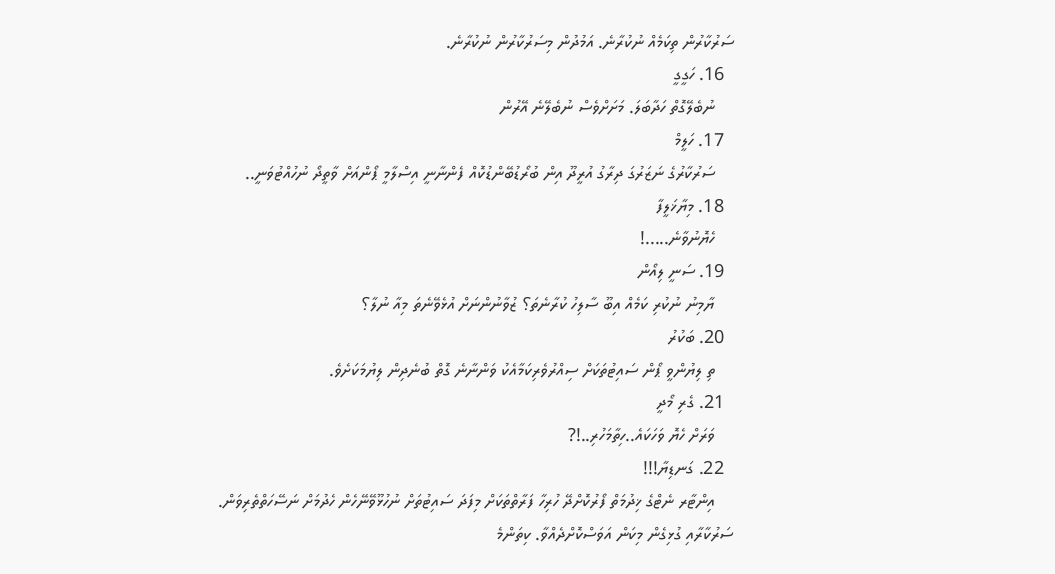ސަރުކާރުން ތިކަމެއް ނުކުރާނެ. އަމުދުން މިސަރުކާރުން ނުކުރާނެ.
  16. ހަގީގީ
    ނުބެލޭގޮތް ހަދާބަލަ. މަށަށްވެސް ނުބެލޭނެ އޭރުން
  17. ހަލީމް
    ސަރުކާރުގެ ނަޒަރުގަ ދިރާގު އުރީދޫ އިން ބުރޯޑުބޭންޑުކޮއް ފެންނާނީ އިސްލާމީ ޕޯންއަށް ވާތީދޯ ނުހުއްޓުވަނީ..
  18. މިޔާޚަލީފާ
    ހެޔޮނުވާނެ.....!
  19. ސަނީ ލިއޯން
    ޔާމިނު ނުކުރި ކަމެއް އިބޫ ސާލިހު ކުރާނެތަ؟ ޒުވާނުންނަށް އުޅެވޭނެތަ މިއާ ނުލާ؟
  20. ބަކުރު
    ތި ލިޔުންވީ ޕޯން ސައިޓުތަކަށް ސިއްރުވެރިކަމާއެކު ވަންނާނެ ގޮތް ބުނެދިން ލިޔުމަކަށެވެ.
  21. ގެރި މޯދީ
    ވަރަށް ހެޔޮ ވަހަކައެ..ހިތާމަހުރި..!?
  22. ގަނޑިޔާ!!!
    އިންޓާރ ނެޓްގެ ޚިދުމަތް ފޯރުކޮށްދޭ ހުރިހާ ފަރާތްތަކަށް މިފަދަ ސައިޓުތަށް ނުހުޅޫވޭނޭހެން ހެދުމަށް ނަސޭހަތްތެރިވަން. ސަރުކާރާއި ގުޅިގެން މިކަން އަވަސްކޮށްދެއްވާ. ކިތަންމެ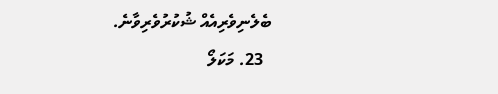ބެލެނިވެރިއެއް ޝުކުރުވެރިވާނެ.
  23. މަކަލޯ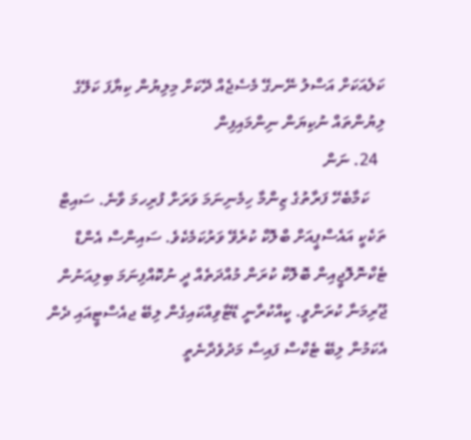ކަލެއަކަށް އަސްލު ނޭނގޭ މެސެޖެއް ދޭކަށް މިލިޔުން ކިޔާފަ ކަލޭގެ ލިޔުންތައް ނުކިޔަން ނިންމައިފިން
  24. ނަން
    ކަމާބެހޭ ފަރާތުގެ ޒިންމާ ހިމެނިނަމަ ވަރަށް ފުރިހމަ ވާނެ. ސައިޓް ތަކެކީ އައެސްޕީއަށް ބްލޮކް ކުރެވޭ ވަރުކަމެކެވެ. ސައިންސް އެންޑް ޓެކްނޮލޮޖީއިން ބޮލޮކް ކުރަން މުއްދަތެއް ދީ ނުކޮއްފިނަމަ ބިލިއަނުން ޖޫރިމަނާ ކުރަންވީ. ކީއްކުރާނީ ޑޭޓާވިއްކައިގެން ލިބޭ ޖއެސްޓީއައި ދެން އެކަމުން ލިބޭ ޓެކްސް ފައިސާ މަދުވެދާނެތީ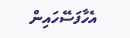އެހާފަސޭހައިން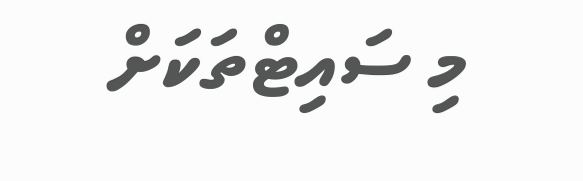މި ސައިޓްތަކަށް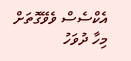އެކްސެސް ވެވޭގޮތަށް މިހާ ދުވަހު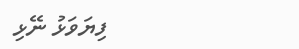ފިޔަވަޅު ނޭޅި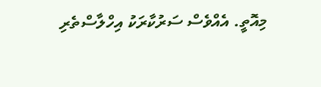މިއޮތީ. އެއްވެސް ސަރުކާރަކު އިހްލާސްތެރި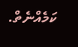ކަމެއްނެތް.